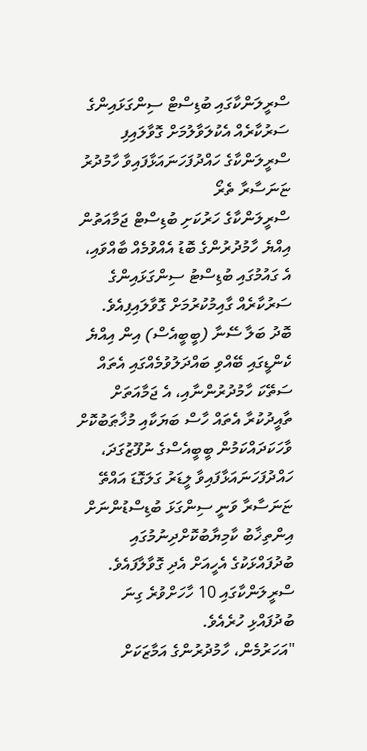ސްރީލަންކާގައި ބުޑިސްޓް ސިންގަޅައިންގެ ސަރުކާރެއް އެކުލަވާލުމަށް ގޮވާލައިފި
ސްރީލަންކާގެ ހައްދުފަހަނައަޅާފައިވާ ހާމުދުރު ޏަނަސާރާ ތެރޯ
ސްރީލަންކާގެ ހަރުކަށި ބުޑިސްޓް ޖަމާއަތުން އިއްޔެ ހާމުދުރުންގެ ބޮޑު އެއްވުމެއް ބާއްވައި، އެ ގައުމުގައި ބުޑިސްޓު ސިންގަޅައިންގެ ސަރުކާރެއް ގާއިމުކުރުމަށް ގޮވާލައިފިއެވެ.
ބޮދު ބަލާ ސޭނާ (ބީބީއެސް) އިން އިއްޔެ ކެންޑީގައި ބޭއްވި ބައްދަލުވުމެއްގައި އެތައް ސަތޭކަ ހާމުދުރުންނާއި، އެ ޖަމާއަތަށް ތާއީދުކުރާ އެތައް ހާސް ބަޔަކާއި މުޚާޠަބުކޮށް ވާހަކަދައްކަމުން ބީބީއެސްގެ ނުފޫޒުގަދަ، ހައްދުފަހަނައަޅާފައިވާ ލީޑަރު ގަލަގޮޑަ އައްތޭ ޏަނަސާރާ ވަނީ ސިންގަޅަ ބުޑިސްޑުންނަށް އިންތިޚާބު ކާމިޔާބުކޮށްދިނުމުގައި ބުދުފައްޅަކުގެ އެހީއަށް އެދި ގޮވާލާފައެވެ. ސްރީލަންކާގައި 10 ހާހަށްވުރެ ގިނަ ބުދުފައްޅި ހުރެއެވެ.
"އަހަރުމެން، ހާމުދުރުންގެ އަމާޒަކަށް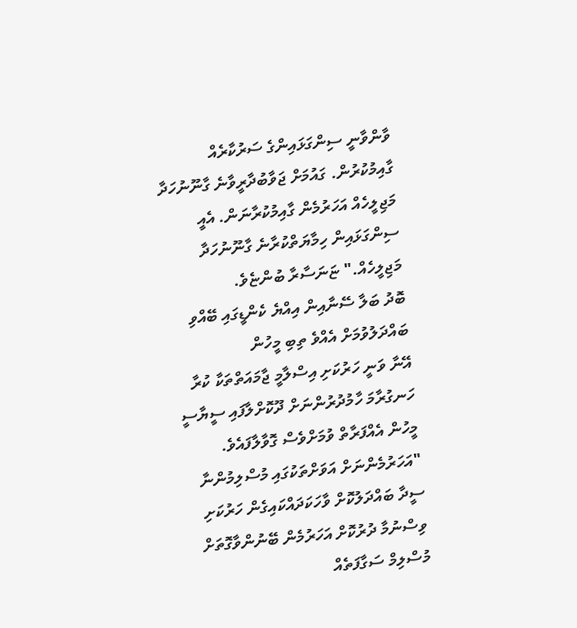ވާންވާނީ ސިންގަޅައިންގެ ސަރުކާރެއް ގާއިމުކުރުން. ގައުމަށް ޖަވާބުދާރީވާނެ ގާނޫނުހަދާ މަޖިލީހެއް އަހަރުމެން ގާއިމުކުރާނަން. އެއީ ސިންގަޅައިން ހިމާޔަތްކުރާނެ ގާނޫނުހަދާ މަޖިލީހެއް." ޏަނަސާރާ ބުންޏެވެ.
ބޮދު ބަލާ ސޭނާއިން އިއްޔެ ކެންޑީގައި ބޭއްވި ބައްދަލުވުމަށް އެއްވެ ތިބި މީހުން
އޭނާ ވަނީ ހަރުކަށި އިސްލާމީ ޖާމައަތްތަކާ ކުރާ ހަނގުރާމަ ހާމުދުރުންނަށް ދޫކޮށްލާފައި ސީޔާސީ މީހުން އެއްފަރާތް ވުމަށްވެސް ގޮވާލާފައެވެ.
"އަހަރުމެންނަށް އަވަށްތަކުގައި މުސްލިމުންނާ ސީދާ ބައްދަލުކޮށް ވާހަކަދައްކައިގެން ހަރުކަށި ވިސްނުމާ ދުރުކޮށް އަހަރުމެން ބޭނުންވާގޮތަށް މުސްލިމް ސަގާފަތެއް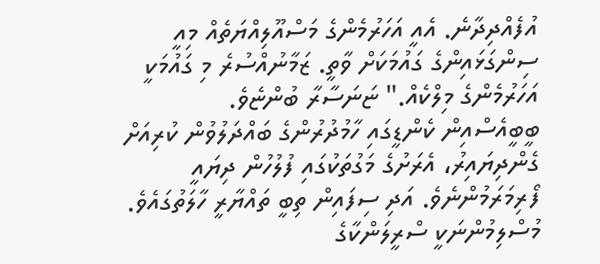އުފެއްދިދާނެ. އެއީ އަހަރުމެންގެ މަސްއޫލިއްޔަތެއް މިއީ ސިންގަޅައިންގެ ގައުމަކަށް ވާތީ. ޒަމާނުއްސުރެ މި ގައުމަކީ އަހަރުމެންގެ މިލްކެއް." ޏަނަސާރާ ބުންޏެވެ.
ބީބީއެސްއިން ކެންޑީގައި ހާމުދުރުންގެ ބައްދަލުވުން ކުރިއަށް ގެންދިޔައިރު، އެރަށުގެ މަގުތަކުގައި ފުލުހުން ދިޔައީ ފޯރިމަރަމުންނެވެ. އަދި ސިފައިން ތިބީ ތައްޔާރީ ހާލަތުގައެވެ.
މުސްލިމުންނަކީ ސްރީލަންކާގެ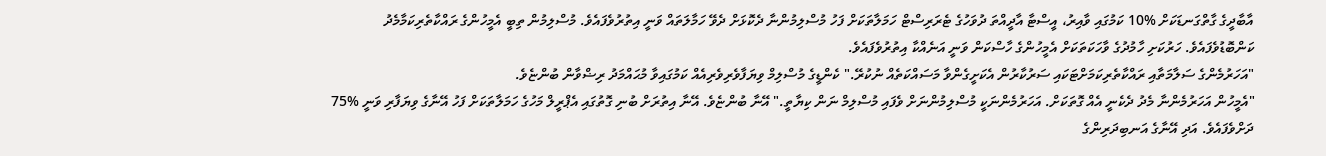އާބާދީގެ ގާތްގަނޑަކަށް %10 ކަމުގައި ވާއިރު، އީސްޓާ އާދީއްތަ ދުވަހުގެ ޓެރަރިސްޓް ހަމަލާތަކަށް ފަހު މުސްލިމުންނާ ދެކޮޅަށް ދެވޭ ހަމާލަތައް ވަނީ އިތުރުވެފައެވެ. މުސްލިމުން ތިބީ އެމީހުންގެ ރައްކާތެރިކަމާމެދު ކަންބޮޑުވެފައެވެ. ހަރުކަށި ހާމުދުގެ ވާހަކަތަކަށް އެމީހުންގެ ހާސްކަން ވަނީ އަނެއްކާ އިތުރުވެފައެވެ.
"އަހަރުމެންގެ ސަލާމަތާއި ރައްކާތެރިކަމަށްޓަކައި ސަރުކާރުން އެކަށީގެންވާ މަސައްކަތެއް ނުކުރޭ." ކެންޑީގެ މުސްލިމް ވިޔަފާވެރިވެރިއެއް ކަމުގައިވާ މުޙައްމަދު ރިޟްވާން ބުންޏެވެ.
"އެމީހުން އަހަރުމެންނާ މެދު ދެކެނީ އެއް ގޮތަކަށް. އަހަރުމެންނަކީ މުސްލިމުންނަށް ވެފައި މުސްލިމް ނަން ކިޔާތީ." އޭނާ ބުންޏެވެ. އޭނާ އިތުރަށް ބުނި ގޮތުގައި އެޕްރީލް މަހުގެ ހަމަލާތަކަށް ފަހު އޭނާގެ ވިޔަފާރި ވަނީ %75 ދަށްވެފައެވެ. އަދި އޭނާގެ އަނބިދަރިންގެ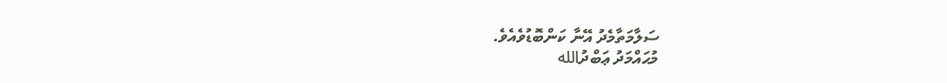ސަލާމަތާމެދު އޭނާ ކަންބޮޑުވެއެވެ.
މުޙައްމަދު ޢަބްދުالله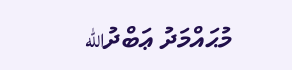މުޙައްމަދު ޢަބްދުالله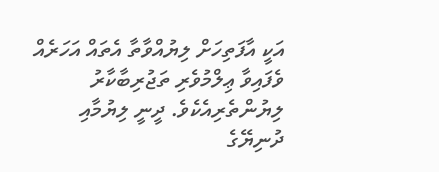އަކީ އާފަތިހަށް ލިޔުއްވާތާ އެތައް އަހަރެއް ވެފައިވާ ޢިލްމުވެރި ތަޖުރިބާކާރު ލިޔުންތެރިއެކެވެ. ދީނީ ލިޔުމާއި ދުނިޔޭގެ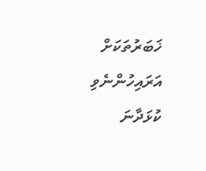ޚަބަރުތަކަށް އަރައިހުންނެވި ކުޅަދާނަ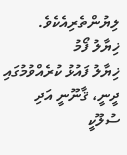ލިޔުންތެރިއެކެވެ.
ޚިޔާލު ފޯމު
ޚިޔާލު ފައުޅު ކުރެއްވުމުގައި ދީނީ، ޤާނޫނީ އަދި ސުލޫކީ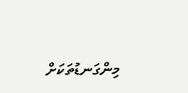މިންގަނޑުތަކަށް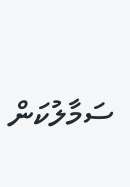ސަމާލުކަން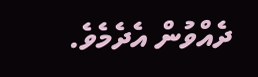ދެއްވުން އެދެމެވެ.